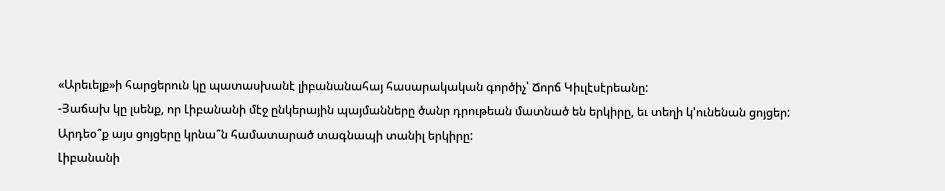«Արեւելք»ի հարցերուն կը պատասխանէ լիբանանահայ հասարակական գործիչ՝ Ճորճ Կիւլէսէրեանը:
-Յաճախ կը լսենք, որ Լիբանանի մէջ ընկերային պայմանները ծանր դրութեան մատնած են երկիրը, եւ տեղի կ'ունենան ցոյցեր: Արդեօ՞ք այս ցոյցերը կրնա՞ն համատարած տագնապի տանիլ երկիրը:
Լիբանանի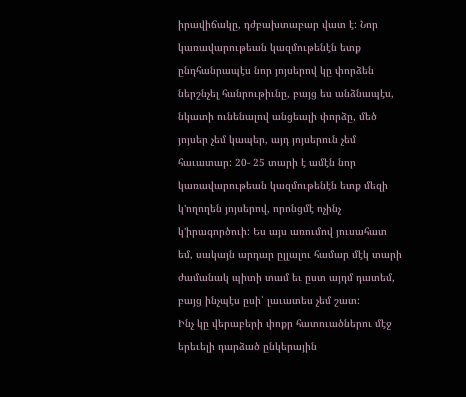իրավիճակը, դժբախտաբար վատ է: Նոր կառավարութեան կազմութենէն ետք ընդհանրապէս նոր յոյսերով կը փորձեն ներշնչել հանրութիւնը, բայց ես անձնապէս, նկատի ունենալով անցեալի փորձը, մեծ յոյսեր չեմ կապեր, այդ յոյսերուն չեմ հաւատար: 20- 25 տարի է ամէն նոր կառավարութեան կազմութենէն ետք մեզի կ'ողողեն յոյսերով, որոնցմէ ոչինչ կ'իրագործուի: Ես այս առումով յուսահատ եմ, սակայն արդար ըլլալու համար մէկ տարի ժամանակ պիտի տամ եւ ըստ այդմ դատեմ, բայց ինչպէս ըսի՝ լաւատես չեմ շատ:
Ինչ կը վերաբերի փոքր հատուածներու մէջ երեւելի դարձած ընկերային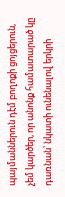պայմաններուն դէմ բողոքի ցոյցերուն, չեմ կարծեր, որ անոնք համատարած կը դառնան՝ նկատի ունենալով երկրի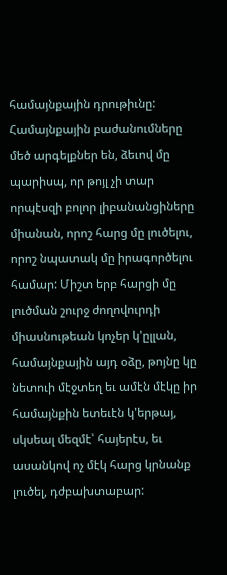համայնքային դրութիւնը: Համայնքային բաժանումները մեծ արգելքներ են, ձեւով մը պարիսպ, որ թոյլ չի տար որպէսզի բոլոր լիբանանցիները միանան, որոշ հարց մը լուծելու, որոշ նպատակ մը իրագործելու համար: Միշտ երբ հարցի մը լուծման շուրջ ժողովուրդի միասնութեան կոչեր կ'ըլլան, համայնքային այդ օձը, թոյնը կը նետուի մէջտեղ եւ ամէն մէկը իր համայնքին ետեւէն կ'երթայ, սկսեալ մեզմէ՝ հայերէս, եւ ասանկով ոչ մէկ հարց կրնանք լուծել, դժբախտաբար: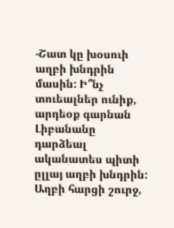-Շատ կը խօսուի աղբի խնդրին մասին: Ի՞նչ տուեալներ ունիք, արդեօք գարնան Լիբանանը դարձեալ ականատես պիտի ըլլայ աղբի խնդրին:
Աղբի հարցի շուրջ,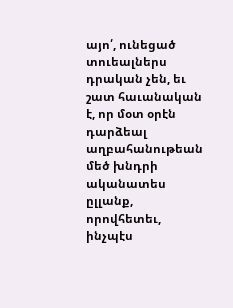այո՛, ունեցած տուեալներս դրական չեն, եւ շատ հաւանական է, որ մօտ օրէն դարձեալ աղբահանութեան մեծ խնդրի ականատես ըլլանք, որովհետեւ, ինչպէս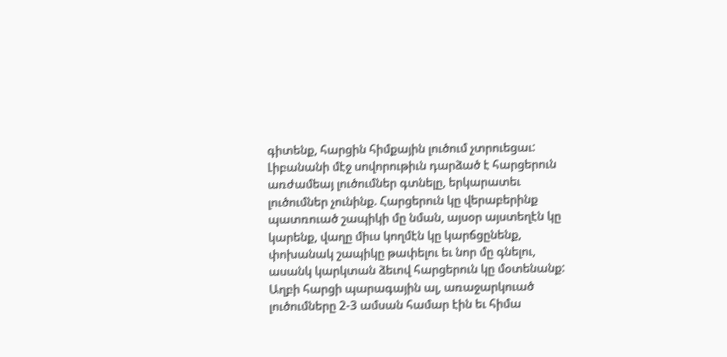գիտենք, հարցին հիմքային լուծում չտրուեցաւ: Լիբանանի մէջ սովորութիւն դարձած է հարցերուն առժամեայ լուծումներ գտնելը, երկարատեւ լուծումներ չունինք. Հարցերուն կը վերաբերինք պատռուած շապիկի մը նման, այսօր այստեղէն կը կարենք, վաղը միւս կողմէն կը կարճցընենք, փոխանակ շապիկը թափելու եւ նոր մը գնելու, ասանկ կարկտան ձեւով հարցերուն կը մօտենանք: Աղբի հարցի պարագային ալ, առաջարկուած լուծումները 2-3 ամսան համար էին եւ հիմա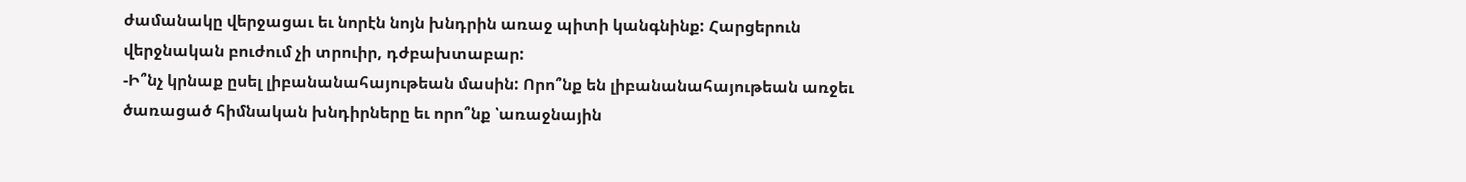ժամանակը վերջացաւ եւ նորէն նոյն խնդրին առաջ պիտի կանգնինք: Հարցերուն վերջնական բուժում չի տրուիր, դժբախտաբար:
-Ի՞նչ կրնաք ըսել լիբանանահայութեան մասին: Որո՞նք են լիբանանահայութեան առջեւ ծառացած հիմնական խնդիրները եւ որո՞նք ՝առաջնային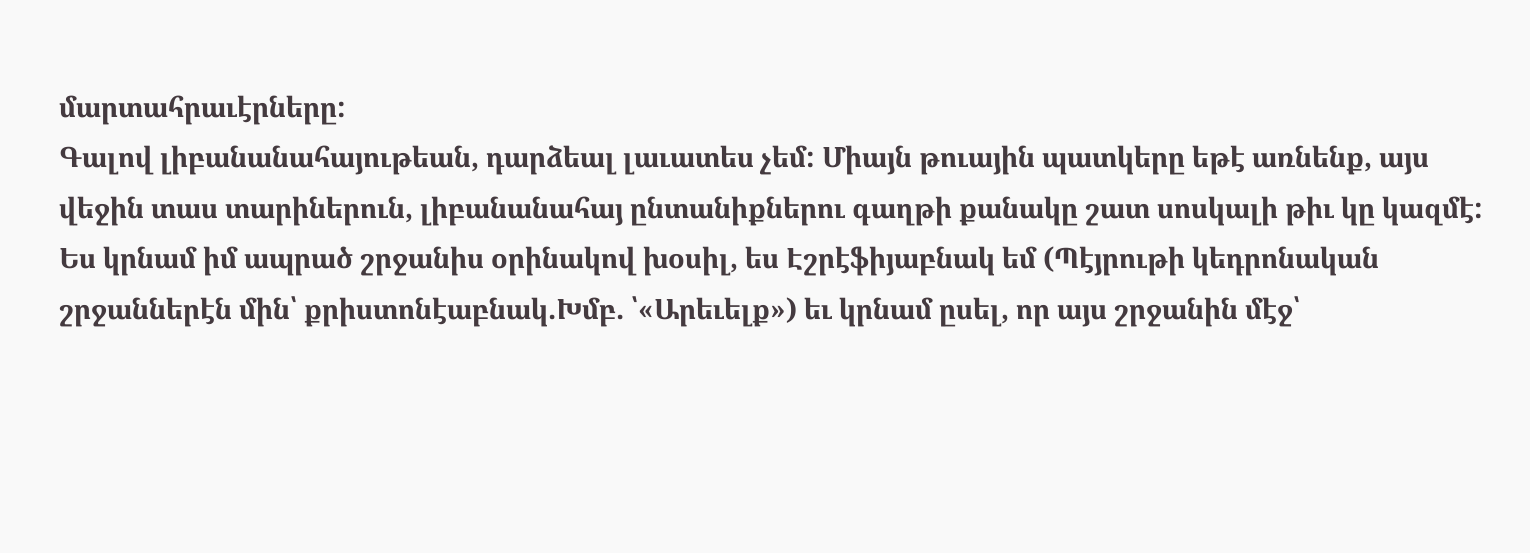մարտահրաւէրները:
Գալով լիբանանահայութեան, դարձեալ լաւատես չեմ: Միայն թուային պատկերը եթէ առնենք, այս վեջին տաս տարիներուն, լիբանանահայ ընտանիքներու գաղթի քանակը շատ սոսկալի թիւ կը կազմէ: Ես կրնամ իմ ապրած շրջանիս օրինակով խօսիլ, ես Էշրէֆիյաբնակ եմ (Պէյրութի կեդրոնական շրջաններէն մին՝ քրիստոնէաբնակ.Խմբ. ՝«Արեւելք») եւ կրնամ ըսել, որ այս շրջանին մէջ՝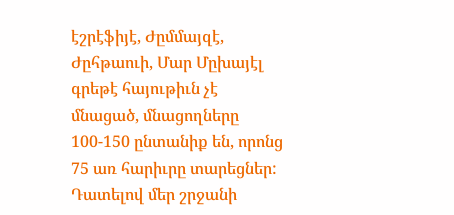էշրէֆիյէ, Ժըմմայզէ, Ժըհթաուի, Մար Մըխայէլ գրեթէ հայութիւն չէ մնացած, մնացողները 100-150 ընտանիք են, որոնց 75 առ հարիւրը տարեցներ: Դատելով մեր շրջանի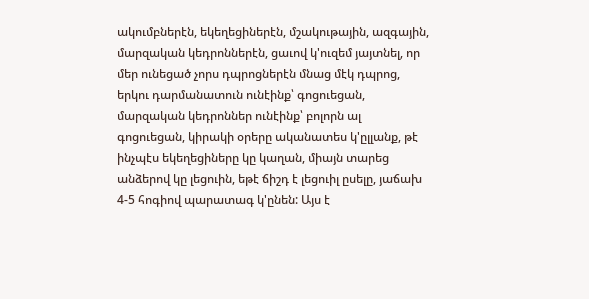ակումբներէն, եկեղեցիներէն, մշակութային, ազգային, մարզական կեդրոններէն, ցաւով կ'ուզեմ յայտնել, որ մեր ունեցած չորս դպրոցներէն մնաց մէկ դպրոց, երկու դարմանատուն ունէինք՝ գոցուեցան, մարզական կեդրոններ ունէինք՝ բոլորն ալ գոցուեցան, կիրակի օրերը ականատես կ'ըլլանք, թէ ինչպէս եկեղեցիները կը կաղան, միայն տարեց անձերով կը լեցուին, եթէ ճիշդ է լեցուիլ ըսելը, յաճախ 4-5 հոգիով պարատագ կ'ընեն: Այս է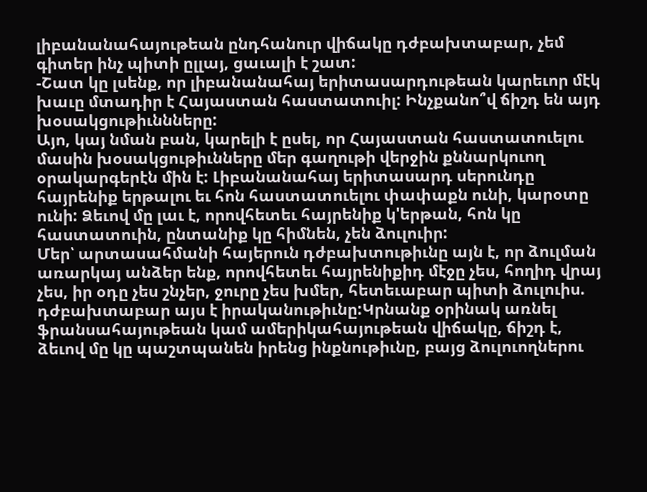լիբանանահայութեան ընդհանուր վիճակը դժբախտաբար, չեմ գիտեր ինչ պիտի ըլլայ, ցաւալի է շատ:
-Շատ կը լսենք, որ լիբանանահայ երիտասարդութեան կարեւոր մէկ խաւը մտադիր է Հայաստան հաստատուիլ: Ինչքանո՞վ ճիշդ են այդ խօսակցութիւննները:
Այո, կայ նման բան, կարելի է ըսել, որ Հայաստան հաստատուելու մասին խօսակցութիւնները մեր գաղութի վերջին քննարկուող օրակարգերէն մին է: Լիբանանահայ երիտասարդ սերունդը հայրենիք երթալու եւ հոն հաստատուելու փափաքն ունի, կարօտը ունի: Ձեւով մը լաւ է, որովհետեւ հայրենիք կ'երթան, հոն կը հաստատուին, ընտանիք կը հիմնեն, չեն ձուլուիր:
Մեր՝ արտասահմանի հայերուն դժբախտութիւնը այն է, որ ձուլման առարկայ անձեր ենք, որովհետեւ հայրենիքիդ մէջը չես, հողիդ վրայ չես, իր օդը չես շնչեր, ջուրը չես խմեր, հետեւաբար պիտի ձուլուիս. դժբախտաբար այս է իրականութիւնը:Կրնանք օրինակ առնել ֆրանսահայութեան կամ ամերիկահայութեան վիճակը, ճիշդ է, ձեւով մը կը պաշտպանեն իրենց ինքնութիւնը, բայց ձուլուողներու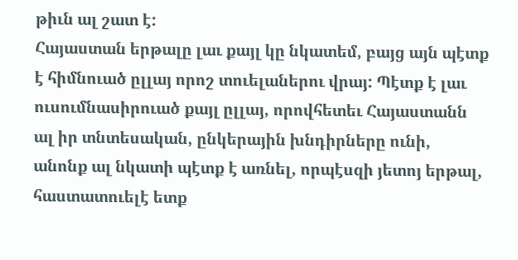թիւն ալ շատ է:
Հայաստան երթալը լաւ քայլ կը նկատեմ, բայց այն պէտք է հիմնուած ըլլայ որոշ տուելաներու վրայ: Պէտք է լաւ ուսումնասիրուած քայլ ըլլայ, որովհետեւ Հայաստանն ալ իր տնտեսական, ընկերային խնդիրները ունի, անոնք ալ նկատի պէտք է առնել, որպէսզի յետոյ երթալ, հաստատուելէ ետք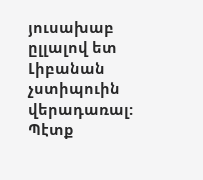յուսախաբ ըլլալով ետ Լիբանան չստիպուին վերադառալ: Պէտք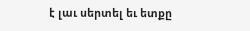է լաւ սերտել եւ ետքը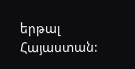երթալ Հայաստան: